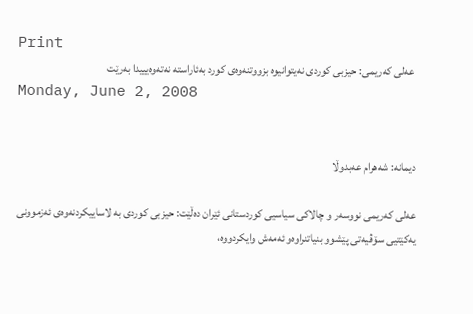Print
 عه‌لی‌ كه‌ریمی‌: حیزبی‌ كوردی‌ نه‌یتوانیوه‌ بزووتنه‌وه‌ی‌ كورد به‌ئاراسته‌ نه‌ته‌وه‌یییدا به‌رێت
Monday, June 2, 2008


دیمانه‌: شه‌هرام عه‌بدوڵا

عه‌لی‌ كه‌ریمی‌ نووسه‌ر و چالاكی سیاسیی كوردستانی‌ ئێران ده‌ڵێت: حیزبی‌ كوردی‌ به‌ لاساییكردنه‌وه‌ی‌ ئه‌زموونی‌ یه‌كێتیی‌ سۆڤیه‌تی‌ پێشوو بنیاتنراوه‌‌و ئه‌مه‌ش وایكردووه‌،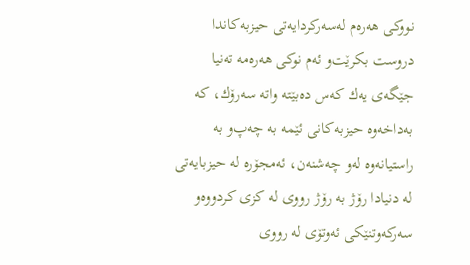نووكی‌ هه‌ره‌م له‌سه‌ركردایه‌تی‌ حیزبه‌كاندا دروست بكرێت‌و ئه‌م نوكی هه‌ره‌مه‌ ته‌نیا جێگه‌ی یه‌ك كه‌س ده‌بێته‌ واته‌ سه‌رۆك، كه‌ به‌داخه‌وه‌ حیزبه‌كانی ئێمه‌ به‌ چه‌پ‌و به‌ راستیانه‌وه‌ له‌و چه‌شنه‌ن، ئه‌مجۆره‌ له‌ حیزبایه‌تی له‌ دنیادا رۆژ به‌ رۆژ رو‌وی له‌ كزی كردووه‌و سه‌ركه‌وتنێكی ئه‌وتۆی له‌ رووی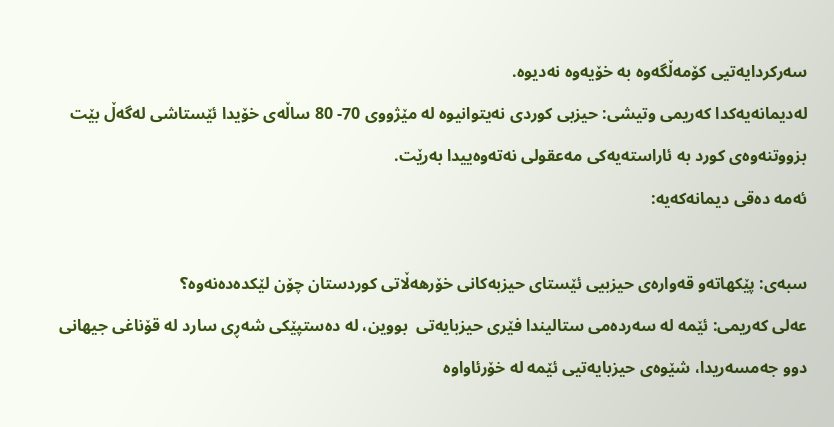سه‌ركردایه‌تیی كۆمه‌ڵگه‌وه‌ به‌ خۆیه‌وه‌ نه‌دیوه‌.
له‌دیمانه‌یه‌كدا كه‌ریمی‌ وتیشی‌: حیزبی كوردی نه‌یتوانیوه‌ له‌ مێژووی 70- 80 ساڵه‌ی خۆیدا ئێستاشی له‌گه‌ڵ‌ بێت بزووتنه‌وه‌ی كورد به‌ ئاراسته‌یه‌كی مه‌عقولی نه‌ته‌وه‌ییدا به‌رێت.
ئه‌مه‌ ده‌قی‌ دیمانه‌كه‌یه‌:

سبه‌ی‌: پێكهاته‌و قه‌واره‌ی حیزبیی ئێستای حیزبه‌كانی خۆرهه‌ڵاتی كوردستان چۆن لێكده‌ده‌نه‌وه‌؟
عه‌لی‌ كه‌ریمی‌: ئێمه‌ له‌ سه‌رده‌می ستالیندا فێری حیزبایه‌تی  بووین، له‌ ده‌ستپێكی شه‌ڕی سارد له‌ قۆناغی جیهانی دوو جه‌مسه‌ریدا، شێوه‌ی حیزبایه‌تیی ئێمه‌ له‌ خۆرئاواوه‌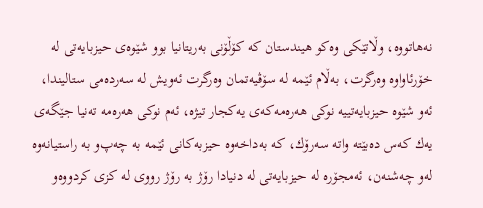نه‌هاتووه‌، وڵاتێكی وه‌كو هیندستان كه‌ كۆڵۆنی به‌ریتانیا بوو شێوه‌ی حیزبایه‌تی له‌ خۆرئاواوه‌ وه‌رگرت، به‌ڵام ئێمه‌ له‌ سۆڤیه‌تمان وه‌رگرت ئه‌ویش له‌ سه‌رده‌می ستالیندا، ئه‌و شێوه‌ حیزبایه‌تییه‌ نوكی هه‌ره‌مه‌كه‌ی یه‌كجار تیژه‌، ئه‌م نوكی هه‌ره‌مه‌ ته‌نیا جێگه‌ی یه‌ك كه‌س ده‌بێته‌ واته‌ سه‌رۆك، كه‌ به‌داخه‌وه‌ حیزبه‌كانی ئێمه‌ به‌ چه‌پ‌و به‌ راستیانه‌وه‌ له‌و چه‌شنه‌ن، ئه‌مجۆره‌ له‌ حیزبایه‌تی له‌ دنیادا رۆژ به‌ رۆژ رو‌وی له‌ كزی كردووه‌و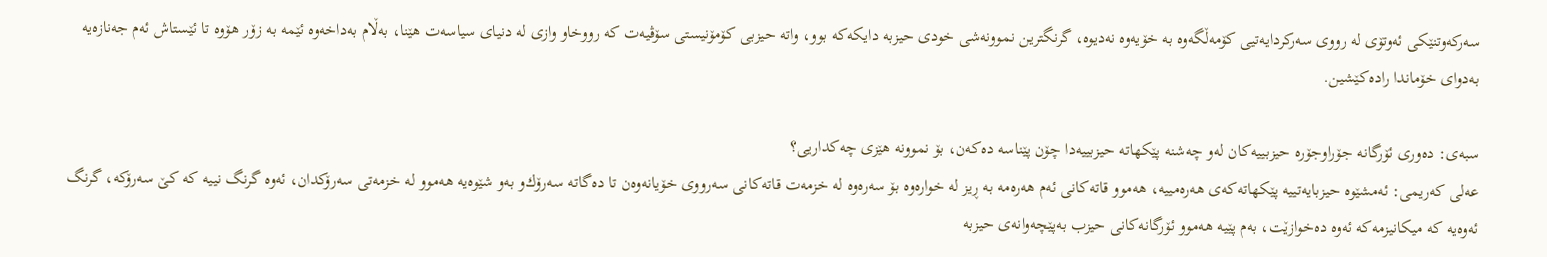سه‌ركه‌وتنێكی ئه‌وتۆی له‌ رووی سه‌ركردایه‌تیی كۆمه‌ڵگه‌وه‌ به‌ خۆیه‌وه‌ نه‌دیوه‌، گرنگترین نموونه‌شی خودی حیزبه‌ دایكه‌كه‌ بوو، واته‌ حیزبی كۆمۆنیستی سۆڤیه‌ت كه‌ رووخا‌و وازی له‌ دنیای سیاسه‌ت هێنا، به‌ڵام به‌داخه‌وه‌ ئێمه‌ به‌ زۆر هۆوه‌ تا ئێستاش ئه‌م جه‌نازه‌یه‌ به‌دوای خۆماندا راده‌كێشین.

سبه‌ی‌: ده‌وری ئۆرگانه‌ جۆراوجۆره‌ حیزبییه‌كان له‌و چه‌شنه‌ پێكهاته‌ حیزبییه‌دا چۆن پێناسه‌ ده‌كه‌ن، بۆ نموونه‌ هێزی چه‌كداریی؟
عه‌لی‌ كه‌ریمی‌: ئه‌مشێوه‌ حیزبایه‌تییه‌ پێكهاته‌كه‌ی هه‌ره‌مییه‌، هه‌موو قاته‌كانی ئه‌م هه‌ره‌مه‌ به‌ ڕیز له‌ خواره‌وه‌ بۆ سه‌ره‌وه‌ له‌ خزمه‌ت قاته‌كانی سه‌رووی خۆیانه‌وه‌ن تا ده‌گاته‌ سه‌رۆك‌و به‌و شێوه‌یه‌ هه‌موو له‌ خزمه‌تی سه‌رۆكدان، ئه‌وه‌ گرنگ نییه‌ كه‌ كێ‌ سه‌رۆكه‌، گرنگ ئه‌وه‌یه‌ كه‌ میكانیزمه‌كه‌ ئه‌وه‌ ده‌خوازێت، به‌م پێیه‌ هه‌موو ئۆرگانه‌كانی حیزب به‌پێچه‌وانه‌ی حیزبه‌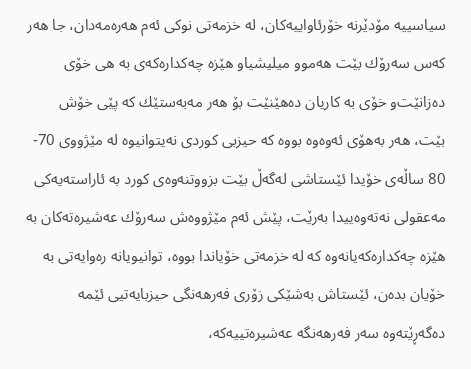سیاسییه‌ مۆدێرنه‌ خۆرئاواییه‌كان، له‌ خزمه‌تی نوكی ئه‌م هه‌ره‌مه‌دان، جا هه‌ر كه‌س سه‌رۆك بێت هه‌موو میلیشیا‌و هێزه‌ چه‌كداره‌كه‌ی به‌ هی خۆی ده‌زانێت‌و خۆی به‌ كاریان ده‌هێنێت بۆ هه‌ر مه‌به‌ستێك كه‌ پێی خۆش بێت، هه‌ر به‌هۆی ئه‌وه‌وه‌ بووه‌ كه‌ حیزبی كوردی نه‌یتوانیوه‌ له‌ مێژووی 70- 80 ساڵه‌ی خۆیدا ئێستاشی له‌گه‌ڵ‌ بێت بزووتنه‌وه‌ی كورد به‌ ئاراسته‌یه‌كی مه‌عقولی نه‌ته‌وه‌ییدا به‌رێت، پێش ئه‌م مێژووه‌ش سه‌رۆك عه‌شیره‌ته‌كان به‌ هێزه‌ چه‌كداره‌كه‌یانه‌وه‌ كه‌ له‌ خزمه‌تی خۆیاندا بووه‌، توانیویانه‌ ره‌وایه‌تی به‌ خۆیان بده‌ن، ئێستاش به‌شێكی زۆری فه‌رهه‌نگی حیزبایه‌تیی ئێمه‌ ده‌گه‌ڕێته‌وه‌ سه‌ر فه‌رهه‌نگه‌ عه‌شیره‌تییه‌كه‌،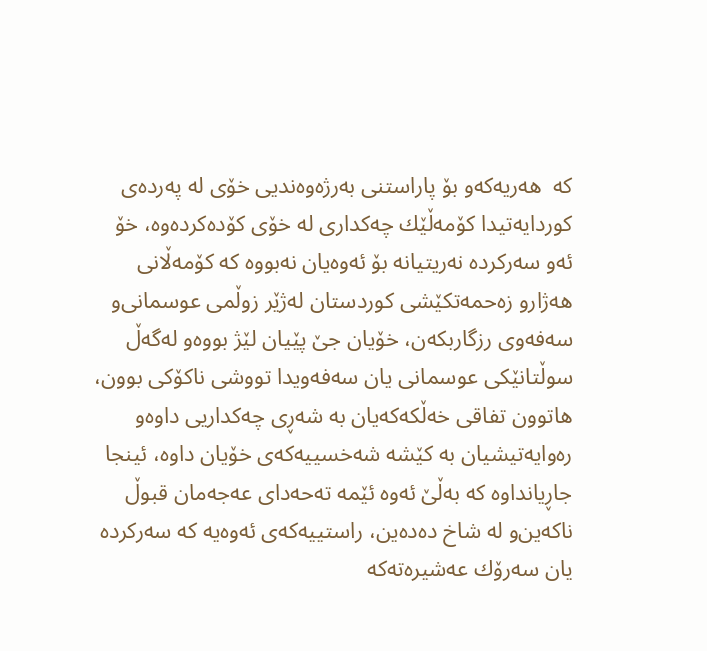كه‌  هه‌ریه‌كه‌و بۆ پاراستنی به‌رژه‌وه‌ندیی خۆی له‌ په‌رده‌ی كوردایه‌تیدا كۆمه‌ڵێك چه‌كداری له‌ خۆی كۆده‌كرده‌وه‌، خۆ ئه‌و سه‌ركرده‌ نه‌ریتیانه‌ بۆ ئه‌وه‌یان نه‌بووه‌ كه‌ كۆمه‌ڵانی هه‌ژارو زه‌حمه‌تكێشی كوردستان له‌ژێر زوڵمی عوسمانی‌و سه‌فه‌وی رزگاربكه‌ن، خۆیان جێ‌ پێیان لێژ بووه‌و له‌گه‌ڵ‌ سوڵتانێكی عوسمانی یان سه‌فه‌ویدا تووشی ناكۆكی بوون، هاتوون تفاقی خه‌ڵكه‌كه‌یان به‌ شه‌ڕی چه‌كداریی داوه‌و ره‌وایه‌تیشیان به‌ كێشه‌ شه‌خسییه‌كه‌ی خۆیان داوه‌، ئینجا جاڕیانداوه‌ كه‌ به‌ڵێ ئه‌وه‌ ئێمه‌ ته‌حه‌دای عه‌جه‌مان قبوڵ‌ ناكه‌ین‌و له‌ شاخ ده‌ده‌ین، راستییه‌كه‌ی ئه‌وه‌یه‌ كه‌ سه‌ركرده‌ یان سه‌رۆك عه‌شیره‌ته‌كه‌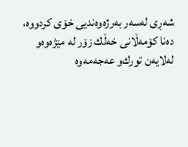شه‌ڕی له‌سه‌ر به‌رژه‌وه‌ندیی خۆی كردووه‌، ده‌نا كۆمه‌ڵانی خه‌ڵك زۆر له‌ مێژه‌وه‌و له‌لایه‌ن تورك‌و عه‌جه‌مه‌وه‌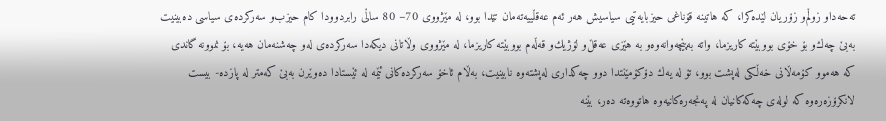ته‌حه‌داو زوڵم‌و زۆریان لێده‌كرا، كه‌ هاتینه‌ قۆناغی حیزبایه‌تیی سیاسیش هه‌ر ئه‌م عه‌قڵییه‌ته‌مان تێدا بوو، له‌ مێژووی 70– 80 ساڵی رابردوودا كام حیزب‌و سه‌ركرده‌ی سیاسی ده‌بینیت به‌بێ‌ چه‌ك‌و بۆ خۆی بووبێته‌ كاریزما، واته‌ به‌پێچه‌وانه‌وه‌و به‌ هێزی عه‌قڵ‌‌و لۆژیك‌و قه‌ڵه‌م بووبێته‌ كاریزما، له‌ مێژووی وڵاتانی دیكه‌دا سه‌ركرده‌ی له‌و چه‌شنه‌مان هه‌یه‌، بۆ نموونه‌ گاندی كه‌ هه‌موو كۆمه‌ڵانی خه‌ڵكی له‌پشت بوو، تۆ له‌ یه‌ك دۆكۆمێنتدا دوو چه‌كداری له‌پشته‌وه‌ نابینیت، به‌ڵام ئاخۆ سه‌ركرده‌كانی ئێمه‌ له‌ ئێستادا ده‌وێرن به‌بێ‌ كه‌متر له‌ پازده‌- بیست لانكرۆزه‌ره‌وه‌ كه‌ لوله‌ی چه‌كه‌كانیان له‌ په‌نجه‌ره‌كانیه‌وه‌ هاتووه‌ته‌ ده‌ر، بێنه‌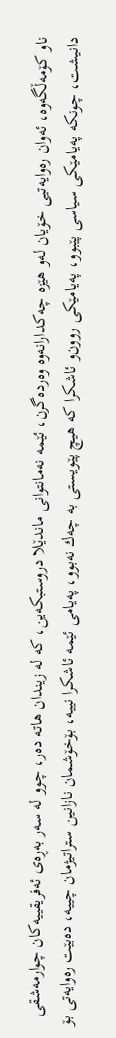ناو كۆمه‌ڵگه‌وه‌، ئه‌وان ره‌وایه‌تیی خۆیان له‌و هێزه‌ چه‌كدارانه‌وه‌ وه‌رده‌گرن، ئێمه‌ نه‌مانتوانی ماندێلا دروستبكه‌ین، كه‌ له‌ زیندان هاته‌ ده‌ر، چوو له‌ سه‌ر به‌ڕه‌ی ئه‌فریقییه‌كان چوارمه‌شقی دانیشت، چونكه‌ په‌یامێكی سیاسی پێبوو، په‌یامێكی روون‌و ئاشكرا كه‌ هیچ پێویستی به‌ چه‌ك نه‌بوو، په‌یامی ئێمه‌ ئاشكرا نییه‌، بۆخۆشمان نازانین ستراتیژمان چییه‌، ده‌بێت ره‌وایه‌تی بۆ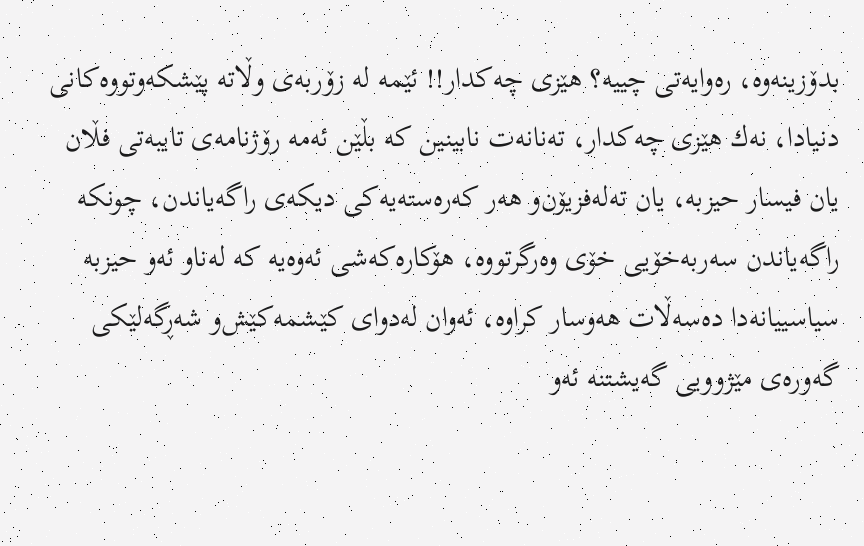بدۆزینه‌وه‌، ره‌وایه‌تی چییه‌؟ هێزی چه‌كدار!! ئێمه‌ له‌ زۆربه‌ی وڵاته‌ پێشكه‌وتووه‌كانی دنیادا، نه‌ك هێزی چه‌كدار، ته‌نانه‌ت نابینین كه‌ بڵێن ئه‌مه‌ رۆژنامه‌ی تایبه‌تی فڵان یان فیسار حیزبه‌، یان ته‌له‌فزیۆن‌و هه‌ر كه‌ره‌سته‌یه‌كی دیكه‌ی راگه‌یاندن، چونكه‌ راگه‌یاندن سه‌ربه‌خۆیی خۆی وه‌رگرتووه‌، هۆكاره‌كه‌شی ئه‌وه‌یه‌ كه‌ له‌ناو ئه‌و حیزبه‌ سیاسییانه‌دا ده‌سه‌ڵات هه‌وسار كراوه‌، ئه‌وان له‌دوای كێشمه‌كێش‌و شه‌ڕگه‌لێكی گه‌وره‌ی مێژوویی گه‌یشتنه‌ ئه‌و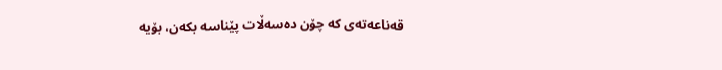قه‌ناعه‌ته‌ی كه‌ چۆن ده‌سه‌ڵات پێناسه‌ بكه‌ن، بۆیه‌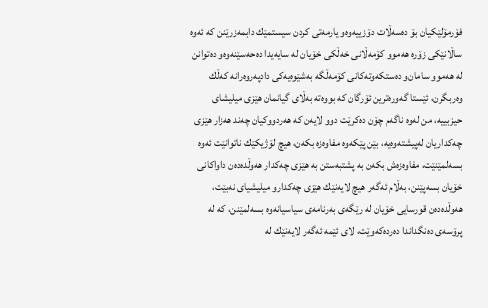فۆرمۆلێكیان بۆ ده‌سه‌ڵات دۆزییه‌وه‌و یارمه‌تی‌ كردن سیستمێك دابمه‌زرێنن كه‌ ئه‌وه‌ ساڵانێكی زۆره‌ هه‌موو كۆمه‌ڵانی خه‌ڵكی خۆیان له‌ سایه‌یدا ده‌حه‌سێنه‌وه‌و ده‌توانن له‌ هه‌موو سامان‌و ده‌ستكه‌وته‌كانی كۆمه‌ڵگه‌ به‌شێوه‌یه‌كی دادپه‌روه‌رانه‌ كه‌ڵك وه‌ربگرن، ئێستا گه‌وره‌ترین ئۆرگان كه‌ بووه‌ته‌ به‌ڵای گیانمان هێزی میلیشای حیزبییه‌، من له‌وه‌ ناگه‌م چۆن ده‌كرێت دوو لایه‌ن كه‌ هه‌ردووكیان چه‌ند هه‌زار هێزی چه‌كداریان له‌پیشته‌وه‌یه‌، بێن پێكه‌وه‌ مفاوه‌زه‌ بكه‌ن، هیچ لۆژیكێك ناتوانێت ئه‌وه‌ بسه‌لمێنێت، مفاوه‌زه‌ش بكه‌ن به‌ پشتبه‌ستن به‌ هێزی چه‌كدار هه‌وڵده‌ده‌ن داواكانی خۆیان بسه‌پێنن، به‌ڵام ئه‌گه‌ر هیچ لایه‌نێك هێزی چه‌كدارو میلیشیای نه‌بێت، هه‌وڵده‌ده‌ن قورسایی خۆیان له‌ رێگه‌ی به‌رنامه‌ی سیاسیانه‌وه‌ بسه‌لمێنن، كه‌ له‌ پرۆسه‌ی ده‌نگداندا ده‌رده‌كه‌وێت، لای ئێمه‌ ئه‌گه‌ر لایه‌نێك له‌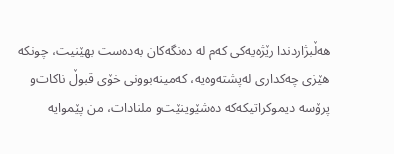هه‌ڵبژاردندا رێژه‌یه‌كی كه‌م له‌ ده‌نگه‌كان به‌ده‌ست بهێنیت، چونكه‌ هێزی چه‌كداری له‌پشته‌وه‌یه‌، كه‌مینه‌بوونی خۆی قبوڵ‌ ناكات‌و پرۆسه‌ دیموكراتیكه‌كه‌ ده‌شێوینێت‌و ملنادات، من پێموایه‌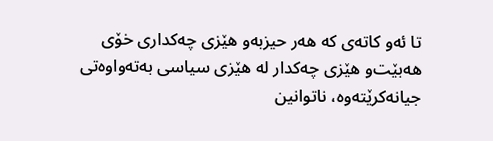تا ئه‌و كاته‌ی كه‌ هه‌ر حیزبه‌و هێزی چه‌كداری خۆی هه‌بێت‌و هێزی چه‌كدار له‌ هێزی سیاسی به‌ته‌واوه‌تی جیانه‌كرێته‌وه‌، ناتوانین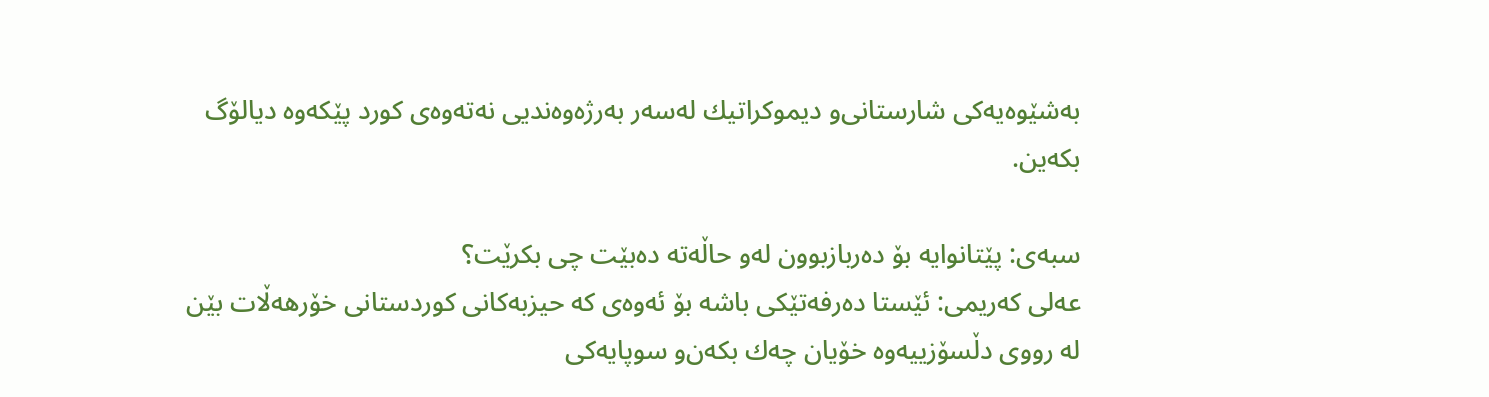به‌شێوه‌یه‌كی شارستانی‌و دیموكراتیك له‌سه‌ر به‌رژه‌وه‌ندیی نه‌ته‌وه‌ی كورد پێكه‌وه‌ دیالۆگ بكه‌ین.

سبه‌ی‌: پێتانوایه‌ بۆ ده‌ربازبوون له‌و حاڵه‌ته‌ ده‌بێت چی بكرێت؟
عه‌لی‌ كه‌ریمی‌: ئێستا ده‌رفه‌تێكی باشه‌ بۆ ئه‌وه‌ی‌ كه‌ حیزبه‌كانی كوردستانی خۆرهه‌ڵات بێن له‌ رووی دڵسۆزییه‌وه‌ خۆیان چه‌ك بكه‌ن‌و سوپایه‌كی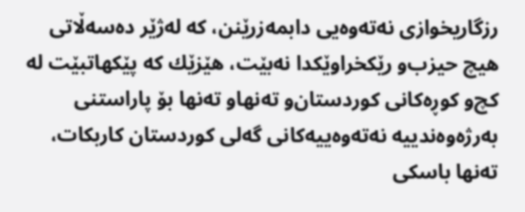رزگاریخوازی نه‌ته‌وه‌یی دابمه‌زرێنن، كه‌ له‌ژێر ده‌سه‌ڵاتی هیچ حیزب‌و رێكخراوێكدا نه‌بێت، هێزێك كه‌ پێكهاتبێت له‌ كچ‌و كوڕه‌كانی كوردستان‌و ته‌نها‌و ته‌نها بۆ پاراستنی به‌رژه‌وه‌ندییه‌ نه‌ته‌وه‌ییه‌كانی گه‌لی كوردستان كاربكات، ته‌نها باسكی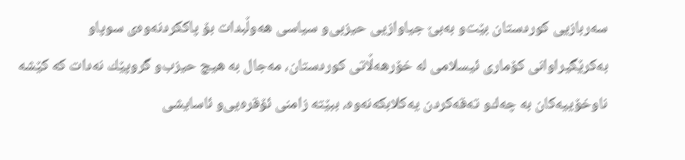سه‌ربازیی كوردستان بێت‌و به‌بێ‌ جیاوازیی حیزبی‌و سیاسی هه‌وڵبدات بۆ پاككردنه‌وه‌ی سوپا‌و به‌كرێگیراوانی كۆماری ئیسلامی له‌ خۆرهه‌ڵاتی كوردستان، مه‌جال به‌ هیچ حیزب‌و گروپێك نه‌دات كه‌ كێشه‌ ناوخۆییه‌كان به‌ چه‌ك‌و ته‌قه‌كردن یه‌كلابكه‌نه‌وه‌، ببێته‌ زامنی ئۆقره‌یی‌و ئاسایشی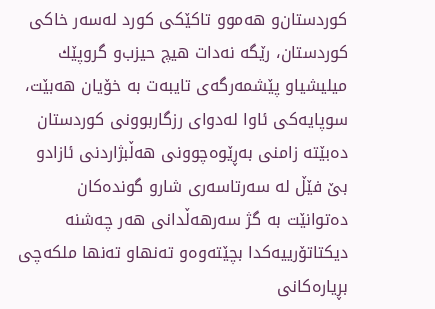كوردستان‌و هه‌موو تاكێكی كورد له‌سه‌ر خاكی كوردستان، رێگه‌ نه‌دات هیچ حیزب‌و گروپێك میلیشیاو پێشمه‌رگه‌ی تایبه‌ت به‌ خۆیان هه‌بێت، سوپایه‌كی ئاوا له‌دوای رزگاربوونی كوردستان ده‌بێته‌ زامنی به‌ڕێوه‌چوونی هه‌ڵبژاردنی ئازاد‌و بێ‌ فێڵ‌ له‌ سه‌رتاسه‌ری شارو گونده‌كان ده‌توانێت به‌ گژ سه‌رهه‌ڵدانی هه‌ر چه‌شنه‌ دیكتاتۆرییه‌كدا بچێته‌وه‌‌و ته‌نهاو ته‌نها ملكه‌چی بڕیاره‌كانی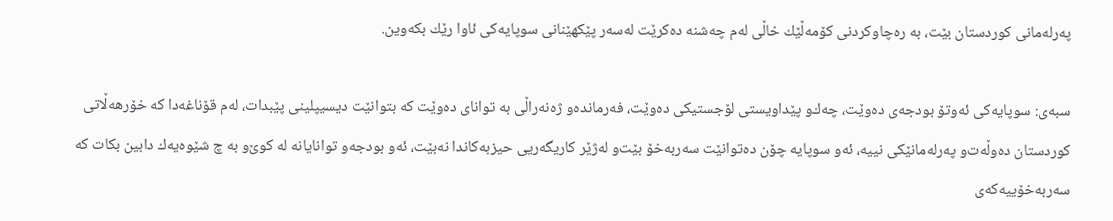په‌رله‌مانی كوردستان بێت، به‌ ره‌چاوكردنی كۆمه‌ڵێك خاڵی له‌م چه‌شنه‌ ده‌كرێت له‌سه‌ر پێكهێنانی سوپایه‌كی ئاوا رێك بكه‌وین.

سبه‌ی‌: سوپایه‌كی ئه‌وتۆ بودجه‌ی ده‌وێت، چه‌ك‌و پێداویستی لۆجستیكی ده‌وێت، فه‌رمانده‌و ژه‌نه‌راڵی به‌ توانای ده‌وێت كه‌ بتوانێت دیسیپلینی پێبدات، له‌م قۆناغه‌دا كه‌ خۆرهه‌ڵاتی كوردستان ده‌وڵه‌ت‌و په‌رله‌مانێكی نییه‌، ئه‌و سوپایه‌ چۆن ده‌توانێت سه‌ربه‌خۆ بێت‌و له‌ژێر كاریگه‌ریی حیزبه‌كاندا نه‌بێت، ئه‌و بودجه‌و توانایانه‌ له‌ كوێ‌‌و به‌ چ شێوه‌یه‌ك دابین بكات كه‌ سه‌ربه‌خۆییه‌كه‌ی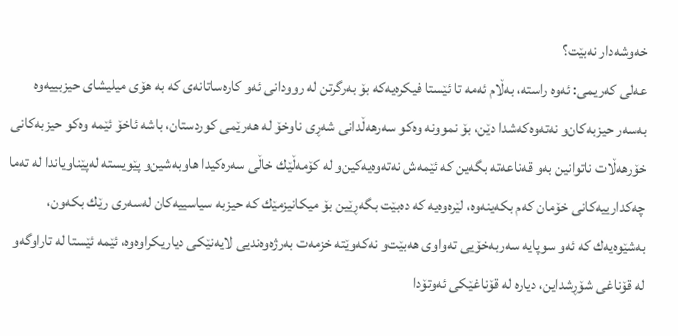خه‌وشه‌دار نه‌بێت؟
عه‌لی‌ كه‌ریمی‌: ئه‌وه‌ راسته‌، به‌ڵام ئه‌مه‌ تا ئێستا فیكره‌یه‌كه‌ بۆ به‌رگرتن له‌ روودانی ئه‌و كاره‌ساتانه‌ی كه‌ به‌ هۆی میلیشای حیزبییه‌وه‌ به‌سه‌ر حیزبه‌كان‌و نه‌ته‌وه‌كه‌شدا دێن، بۆ نموونه‌ وه‌كو سه‌رهه‌ڵدانی شه‌ڕی ناوخۆ له‌ هه‌رێمی كوردستان، باشه‌ ئاخۆ ئێمه‌ وه‌كو حیزبه‌كانی خۆرهه‌ڵات ناتوانین به‌و قه‌ناعه‌ته‌ بگه‌ین كه‌ ئێمه‌ش نه‌ته‌وه‌یه‌كین‌و له‌ كۆمه‌ڵێك خاڵی سه‌ره‌كیدا هاوبه‌شین‌و پێویسته‌ له‌پێناویاندا له‌ ته‌ما چه‌كدارییه‌كانی خۆمان كه‌م بكه‌ینه‌وه‌، لێره‌وه‌یه‌ كه‌ ده‌بێت بگه‌ڕێین بۆ میكانیزمێك كه‌ حیزبه‌ سیاسییه‌كان له‌سه‌ری رێك بكه‌ون، به‌شێوه‌یه‌ك كه‌ ئه‌و سوپایه‌ سه‌ربه‌خۆیی ته‌واوی هه‌بێت‌و نه‌كه‌وێته‌ خزمه‌ت به‌رژه‌وه‌ندیی لایه‌نێكی دیاریكراوه‌وه‌، ئێمه‌ ئێستا له‌ تاراوگه‌و له‌ قۆناغی شۆڕشداین، دیاره‌ له‌ قۆناغێكی ئه‌وتۆدا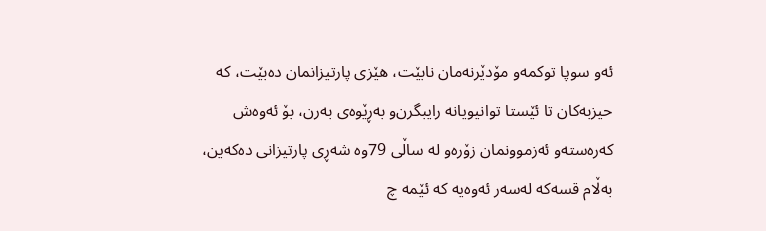ئه‌و سوپا توكمه‌و مۆدێرنه‌مان نابێت، هێزی پارتیزانمان ده‌بێت، كه‌ حیزبه‌كان تا ئێستا توانیویانه‌ رایبگرن‌و به‌ڕێوه‌ی به‌رن، بۆ ئه‌وه‌ش كه‌ره‌سته‌و ئه‌زموونمان زۆره‌و له‌ ساڵی 79وه‌ شه‌ڕی پارتیزانی ده‌كه‌ین، به‌ڵام قسه‌كه‌ له‌سه‌ر ئه‌وه‌یه‌ كه‌ ئێمه‌ چ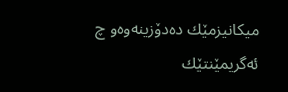میكانیزمێك ده‌دۆزینه‌وه‌و چ ئه‌گریمێنتێك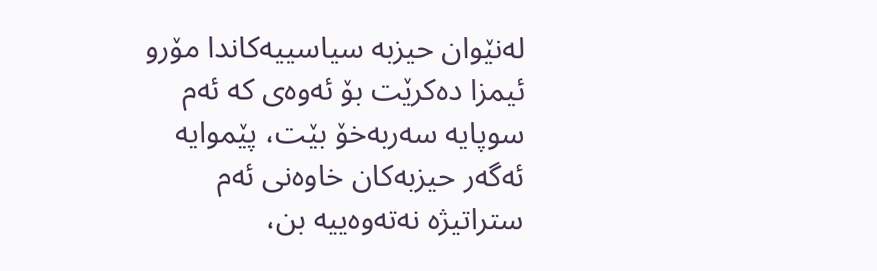له‌نێوان حیزبه‌ سیاسییه‌كاندا مۆر‌و ئیمزا ده‌كرێت بۆ ئه‌وه‌ی‌ كه‌ ئه‌م سوپایه‌ سه‌ربه‌خۆ بێت، پێموایه‌ ئه‌گه‌ر حیزبه‌كان خاوه‌نی ئه‌م ستراتیژه‌ نه‌ته‌وه‌ییه‌ بن،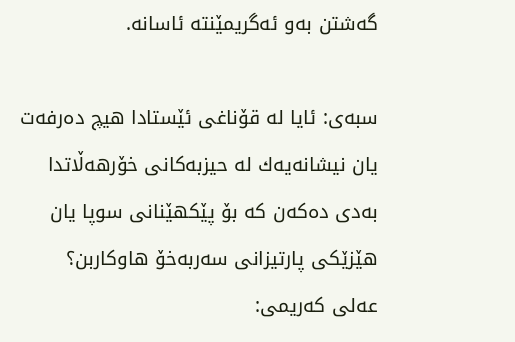گه‌شتن به‌و ئه‌گریمێنته‌ ئاسانه‌.

سبه‌ی‌: ئایا له‌ قۆناغی ئێستادا هیچ ده‌رفه‌ت یان نیشانه‌یه‌ك له‌ حیزبه‌كانی خۆرهه‌ڵاتدا به‌دی ده‌كه‌ن كه‌ بۆ پێكهێنانی سوپا یان هێزێكی پارتیزانی سه‌ربه‌خۆ هاوكاربن؟
عه‌لی‌ كه‌ریمی‌: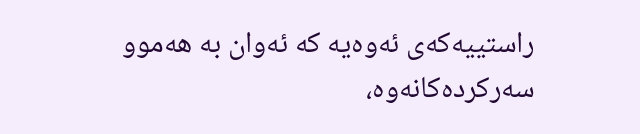راستییه‌كه‌ی ئه‌وه‌یه‌ كه‌ ئه‌وان به‌ هه‌موو سه‌ركرده‌كانه‌وه‌،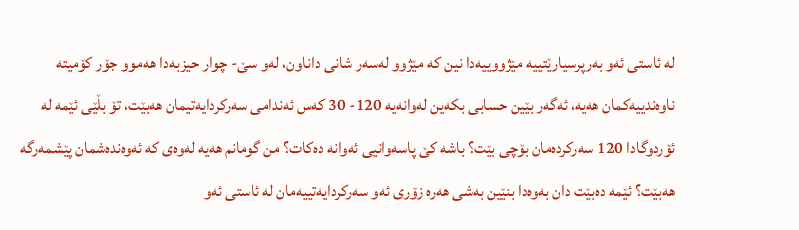له‌ ئاستی ئه‌و به‌رپرسیارێتییه‌ مێژووییه‌دا نین كه‌ مێژوو له‌سه‌ر شانی داناون، له‌و سێ‌- چوار حیزبه‌دا هه‌موو جۆر كۆمیته‌ ناوه‌ندییه‌كمان هه‌یه‌، ئه‌گه‌ر بێین حسابی بكه‌ین له‌وانه‌یه‌ 120- 30 كه‌س ئه‌ندامی سه‌ركردایه‌تیمان هه‌بێت، تۆ بڵێی ئێمه‌ له‌ ئۆردوگادا 120 سه‌ركرده‌مان بۆچی بێت؟ باشه‌ كێ‌ پاسه‌وانیی ئه‌وانه‌ ده‌كات؟ من گومانم هه‌یه‌ له‌وه‌ی‌ كه‌ ئه‌وه‌نده‌شمان پێشمه‌رگه‌ هه‌بێت؟ ئێمه‌ ده‌بێت دان به‌وه‌دا بنێین به‌شی هه‌ره‌ زۆری ئه‌و سه‌ركردایه‌تییه‌مان له‌ ئاستی ئه‌و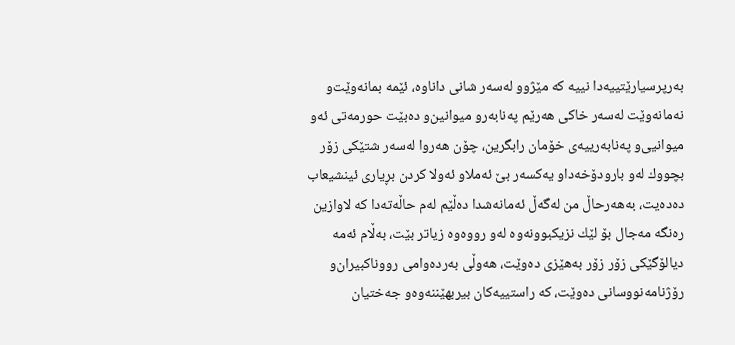به‌رپرسیارێتییه‌دا نییه‌ كه‌ مێژوو له‌سه‌ر شانی داناوه‌، ئێمه‌ بمانه‌وێت‌و نه‌مانه‌وێت له‌سه‌ر خاكی هه‌رێم په‌نابه‌رو میوانین‌و ده‌بێت حورمه‌تی ئه‌و میوانیی‌و په‌نابه‌رییه‌ی خۆمان رابگرین، چۆن هه‌روا له‌سه‌ر شتێكی زۆر بچووك له‌و بارودۆخه‌داو یه‌كسه‌ر بێ‌ ئه‌ملاو ئه‌ولا كردن بڕیاری ئینشیعاب ده‌ده‌یت، به‌هه‌رحاڵ‌ من له‌گه‌ڵ‌ ئه‌مانه‌شدا ده‌ڵێم له‌م حاڵه‌ته‌دا كه‌ لاوازین ره‌نگه‌ مه‌جال بۆ لێك نزیكبوونه‌وه‌ له‌و رووه‌وه‌ زیاتر بێت، به‌ڵام ئه‌مه‌ دیالۆگێكی زۆر زۆر به‌هێزی ده‌وێت، هه‌وڵی به‌رده‌وامی رووناكبیران‌و رۆژنامه‌نووسانی ده‌وێت، كه‌ راستییه‌كان بیربهێننه‌وه‌و جه‌ختیان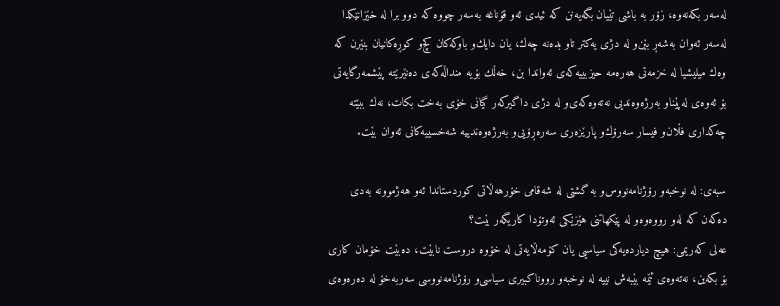له‌سه‌ر بكه‌نه‌وه‌، زۆر به‌ باشی تێیان بگه‌یه‌نن كه‌ ئیدی ئه‌و قۆناغه‌ به‌سه‌ر چووه‌ كه‌ دوو برا له‌ خێزانێكدا له‌سه‌ر ئه‌وان به‌شه‌ڕ بێن‌و له‌ دژی یه‌كتر تاو بده‌نه‌ چه‌ك، یان دایك‌و باوكه‌كان كچ‌و كوڕه‌كانیان بنێرن كه‌ وه‌ك میلیشیا له‌ خزمه‌تی هه‌ره‌مه‌ حیزبییه‌كه‌ی ئه‌واندا بن، خه‌ڵك بۆیه‌ منداڵه‌كه‌ی ده‌نێرێته‌ پێشمه‌رگایه‌تی بۆ ئه‌وه‌ی له‌پێناو به‌رژه‌وه‌ندیی نه‌ته‌وه‌كه‌ی‌و له‌ دژی داگیركه‌ر گیانی خۆی به‌خت بكات، نه‌ك ببێته‌ چه‌كداری فڵان‌و فیسار سه‌رۆك‌و پارێزه‌ری سه‌ره‌ڕۆیی‌و به‌رژه‌وه‌ندییه‌ شه‌خسییه‌كانی ئه‌وان بێت.

سبه‌ی‌: له‌ نوخبه‌و رۆژنامه‌نووس‌و به‌ گشتی له‌ شه‌قامی خۆرهه‌ڵاتی كوردستاندا ئه‌و هه‌ژموونه‌ به‌دی ده‌كه‌ن كه‌ له‌و رووه‌وه‌و له‌ پێكهاتنی هێزێكی ئه‌وتۆدا كاریگه‌ر بێت؟
عه‌لی‌ كه‌ریمی‌: هیچ دیارده‌یه‌كی سیاسیی یان كۆمه‌ڵایه‌تی له‌ خۆوه‌ دروست نابێت، ده‌بێت خۆمان كاری بۆ بكه‌ین، نه‌ته‌وه‌ی ئێمه‌ بێبه‌ش نییه‌ له‌ نوخبه‌و رووناكبیری سیاسی‌و رۆژنامه‌نووسی سه‌ربه‌خۆ له‌ ده‌ره‌وه‌ی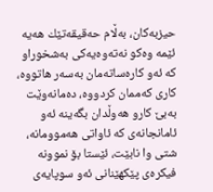حیزبه‌كان، به‌ڵام حه‌قیقه‌تێك هه‌یه‌ ئێمه‌ وه‌كو نه‌ته‌وه‌یه‌كی به‌شخوراو كه‌ ئه‌و كاره‌ساته‌مان به‌سه‌ر هاتووه‌، كاری كه‌ممان كردووه‌، ده‌مانه‌وێت به‌بێ‌ كار‌و هه‌وڵدان بگه‌ینه‌ ئه‌و ئامانجانه‌ی كه‌ ئاواتی هه‌موومانه‌، شتی وا نابێت، ئێستا بۆ نموونه‌ فیكره‌ی پێكهێنانی ئه‌و سوپایه‌ی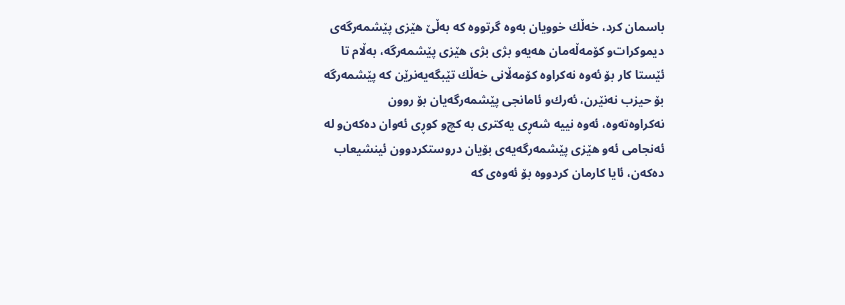باسمان كرد، خه‌ڵك خوویان به‌وه‌ گرتووه‌ كه‌ به‌ڵێ هێزی پێشمه‌رگه‌ی دیموكرات‌و كۆمه‌ڵه‌مان هه‌یه‌و بژی بژی هێزی پێشمه‌رگه‌، به‌ڵام تا ئێستا كار بۆ ئه‌وه‌ نه‌كراوه‌ كۆمه‌ڵانی خه‌ڵك تێبگه‌یه‌نرێن كه‌ پێشمه‌رگه‌ بۆ حیزب نه‌نێرن، ئه‌رك‌و ئامانجی پێشمه‌رگه‌یان بۆ روون نه‌كراوه‌ته‌وه‌، ئه‌وه‌ نییه‌ شه‌ڕی یه‌كتری به‌ كچ‌و كوڕی ئه‌وان ده‌كه‌ن‌و له‌ ئه‌نجامی ئه‌و هێزی پێشمه‌رگه‌یه‌ی بۆیان دروستكردوون ئینشیعاب ده‌كه‌ن، ئایا كارمان كردووه‌ بۆ ئه‌وه‌ی‌ كه‌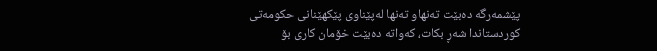پێشمه‌رگه‌ ده‌بێت ته‌نها‌و ته‌نها له‌پێناوی پێكهێنانی حكومه‌تی كوردستاندا شه‌ڕ بكات، كه‌واته‌ ده‌بێت خۆمان كاری بۆ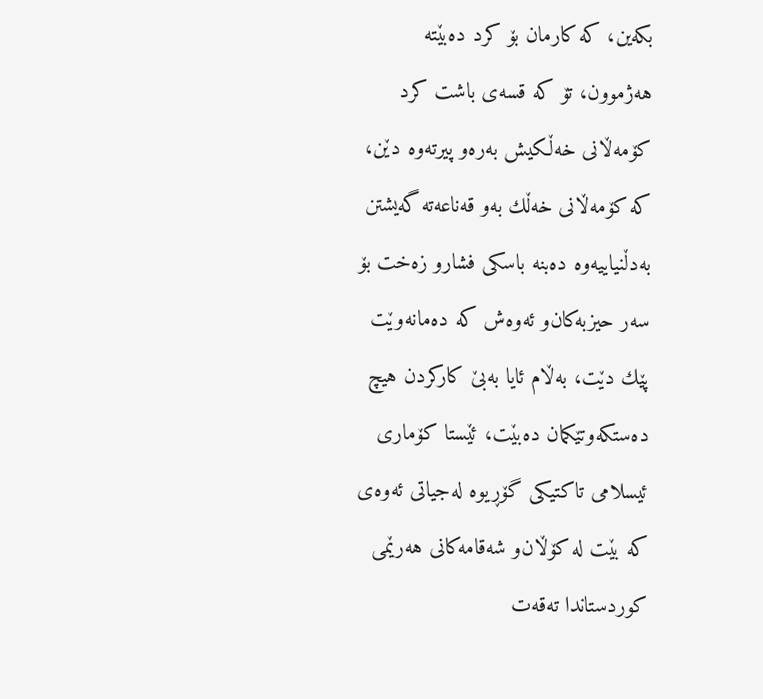بكه‌ین، كه‌ كارمان بۆ كرد ده‌بێته‌ هه‌ژموون، تۆ كه‌ قسه‌ی باشت كرد كۆمه‌ڵانی خه‌ڵكیش به‌ره‌و پیرته‌وه‌ دێن، كه‌ كۆمه‌ڵانی خه‌ڵك به‌و قه‌ناعه‌ته‌ گه‌یشتن به‌دڵنیاییه‌وه‌ ده‌بنه‌ باسكی فشارو زه‌خت بۆ سه‌ر حیزبه‌كان‌و ئه‌وه‌ش كه‌ ده‌مانه‌وێت پێك دێت، به‌ڵام ئایا به‌بێ‌ كاركردن هیچ ده‌ستكه‌وتێكمان ده‌بێت، ئێستا كۆماری ئیسلامی تاكتیكی گۆڕیوه‌ له‌جیاتی‌ ئه‌وه‌ی‌ كه‌ بێت له‌ كۆڵان‌و شه‌قامه‌كانی هه‌رێمی كوردستاندا ته‌قه‌ت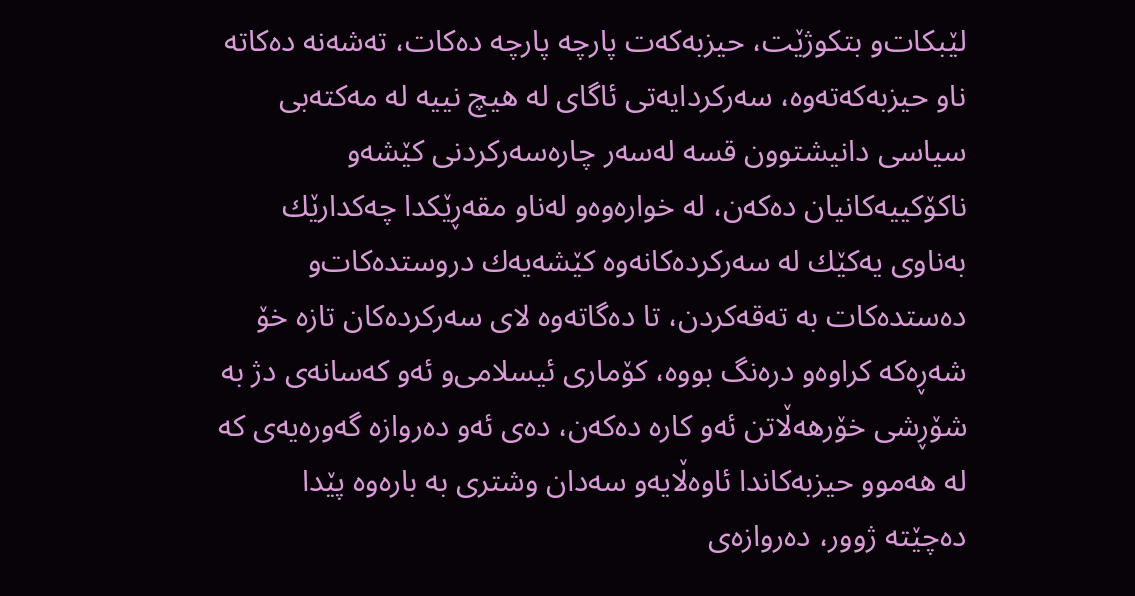لێبكات‌و بتكوژێت، حیزبه‌كه‌ت پارچه‌ پارچه‌ ده‌كات، ته‌شه‌نه‌ ده‌كاته‌ ناو حیزبه‌كه‌ته‌وه‌، سه‌ركردایه‌تی ئاگای له‌ هیچ نییه‌ له‌ مه‌كته‌بی سیاسی دانیشتوون قسه‌ له‌سه‌ر چاره‌سه‌ركردنی كێشه‌‌و ناكۆكییه‌كانیان ده‌كه‌ن، له‌ خواره‌وه‌‌و له‌ناو مقه‌ڕێكدا چه‌كدارێك به‌ناوی یه‌كێك له‌ سه‌ركرده‌كانه‌وه‌ كێشه‌یه‌ك دروستده‌كات‌و ده‌ستده‌كات به‌ ته‌قه‌كردن، تا ده‌گاته‌وه‌ لای سه‌ركرده‌كان تازه‌ خۆ شه‌ڕه‌كه‌ كراوه‌و دره‌نگ بووه‌، كۆماری ئیسلامی‌و ئه‌و كه‌سانه‌ی دژ به‌ شۆڕشی خۆرهه‌ڵاتن ئه‌و كاره‌ ده‌كه‌ن، ده‌ی ئه‌و ده‌روازه‌ گه‌وره‌یه‌ی كه‌ له‌ هه‌موو حیزبه‌كاندا ئاوه‌ڵایه‌و سه‌دان وشتری به‌ باره‌وه‌ پێدا ده‌چێته‌ ژوور، ده‌روازه‌ی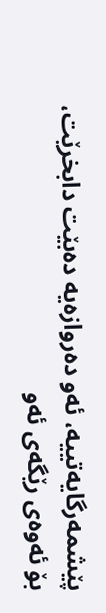پێشمه‌رگایه‌تییه‌، ئه‌و ده‌روازه‌یه‌ ده‌بێت دابخرێت، بۆ ئه‌وه‌ی رێگه‌ی ئه‌و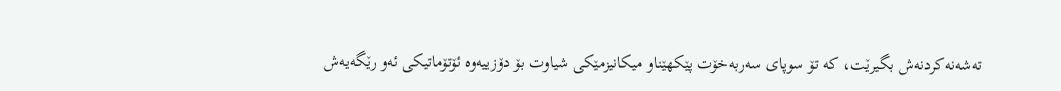ته‌شه‌نه‌كردنه‌ش بگیرێت، كه‌ تۆ سوپای سه‌ربه‌خۆت پێكهێناو میكانیزمێكی شیاوت بۆ دۆزییه‌وه‌ ئۆتۆماتیكی ئه‌و رێگه‌یه‌ش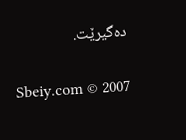ده‌گیرێت.

Sbeiy.com © 2007